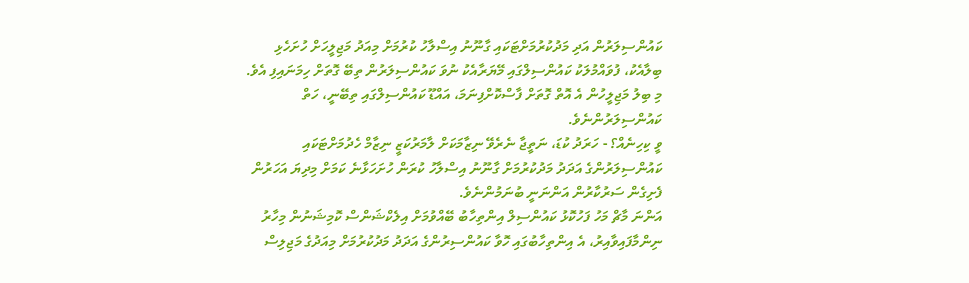ކައުންސިލަރުން އަދި މަދުކުރުމަށްޓަކައި ގާނޫނު އިސްލާހު ކުރުމަށް މިއަދު މަޖިލީހަށް ހުށަހެޅި ބިލާއެކު، ފުވައްމުލަކު ކައުންސިލްގައި މޭޔަރާއެކު ނުވަ ކައުންސިލަރުން ތިބޭ ގޮތަށް ހިމަނައިފި އެވެ.
މި ބިލު މަޖިލީހުން އެ އޮތް ގޮތަށް ފާސްކޮށްފިނަމަ، އައްޑޫ ކައުންސިލްގައި ތިބޭނީ، ހަތް ކައުންސިލަރުންނެވެ.
ވީ ކިހިނެއް؟ - ހަރަދު ކުޑަ، ނަތީޖާ ނެރެވޭ ނިޒާމަކަށް ލާމަރުކަޒީ ނިޒާމް ހެދުމަށްޓަކައި ކައުންސިލަރުންގެ އަދަދު މަދުކުރުމަށް ގާނޫނު އިސްލާހު ކުރަން ހުށަހަޅާނެ ކަމަށް މިދިޔަ އަހަރުން ފެށިގެން ސަރުކާރުން އަންނަނީ ބުނަމުންނެވެ.
އަންނަ މާޗް މަހު ފަހުކޮޅު ކައުންސިލް އިންތިހާބު ބޭއްވުމަށް އިލެކްޝަންސް ކޮމިޝަނުން މިހާރު ނިންމާފައިވާއިރު، އެ އިންތިހާބުގައި ހޮވާ ކައުންސިރުންގެ އަދަދު މަދުކުރުމަށް މިއަދުގެ މަޖިލިސް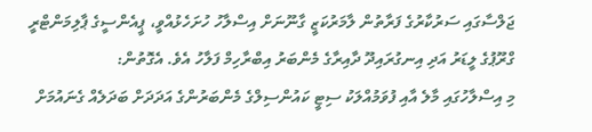ޖަލްސާގައި ސަރުކާރުގެ ފަރާތުން ލާމަރުކަޒީ ގާނޫނަށް އިސްލާހު ހުށަހެޅުއްވީ، ޕީއެންސީގެ ޕާލިމަންޓްރީ ގްރޫޕުގެ ލީޑަރު އަދި އިނގުރައިދޫ ދާއިރާގެ މެންބަރު އިބްރާހިމް ފަލާހު އެވެ. އެގޮތުން:
މި އިސްލާހުގައި މާލެ އާއި ފުވަމުއްލަކު ސިޓީ ކައުންސިލްގެ މެންބަރުންގެ އަދަދަށް ބަދަލެއް ގެނައުމަށް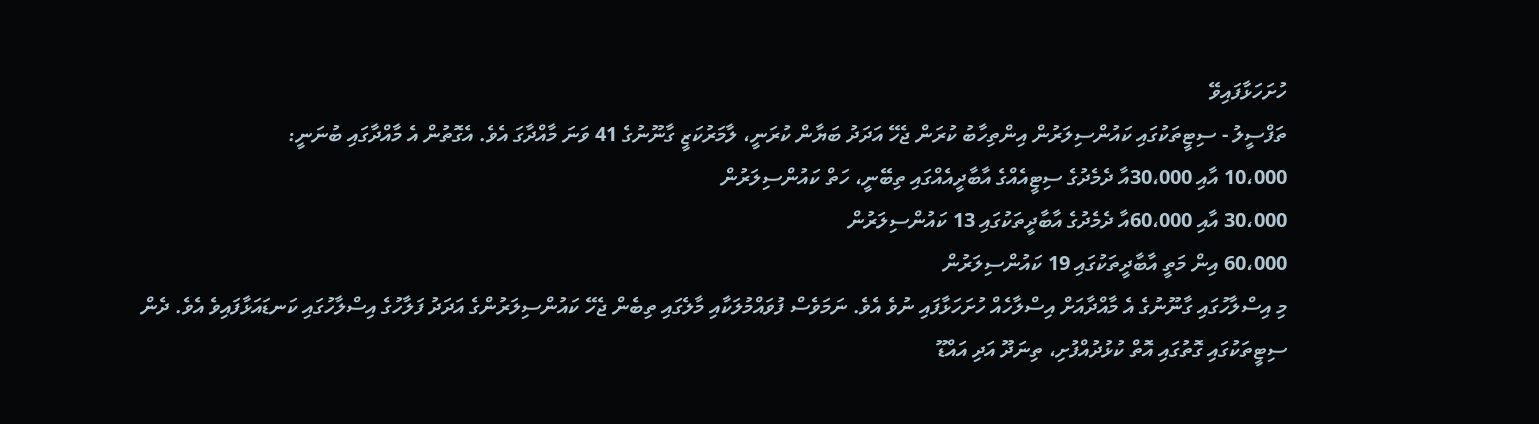ހުށަހަޅާފައިވޭ
ތަފްސީލު - ސިޓީތަކުގައި ކައުންސިލަރުން އިންތިހާބު ކުރަން ޖެހޭ އަދަދު ބަޔާން ކުރަނީ، ލާމަރުކަޒީ ގާނޫނުގެ 41 ވަނަ މާއްދާގަ އެވެ. އެގޮތުން އެ މާއްދާގައި ބުނަނީ:
10،000 އާއި 30،000އާ ދެމެދުގެ ސިޓީއެއްގެ އާބާދީއެއްގައި ތިބޭނީ، ހަތް ކައުންސިލަރުން
30،000 އާއި 60،000އާ ދެމެދުގެ އާބާދީތަކުގައި 13 ކައުންސިލަރުން
60،000 އިން މަތީ އާބާދީތަކުގައި 19 ކައުންސިލަރުން
މި އިސްލާހުގައި ގާނޫނުގެ އެ މާއްދާއަށް އިސްލާހެއް ހުށަހަޅާފައި ނުވެ އެވެ. ނަމަވެސް ފުވައްމުލަކާއި މާލެގައި ތިބެން ޖެހޭ ކައުންސިލަރުންގެ އަދަދު ފަލާހުގެ އިސްލާހުގައި ކަނޑައަޅާފައިވެ އެވެ. ދެން ސިޓީތަކުގައި ގޮތުގައި އޮތް ކުޅުދުއްފުށި، ތިނަދޫ އަދި އައްޑޫ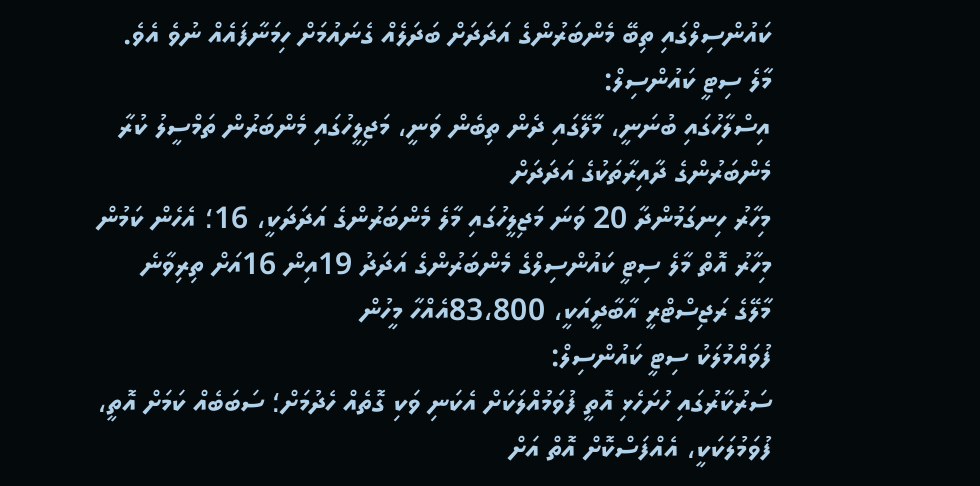ކައުންސިލްގައި ތިބޭ މެންބަރުންގެ އަދަދަށް ބަދަލެއް ގެނައުމަށް ހިމަނާފައެއް ނުވެ އެވެ.
މާލެ ސިޓީ ކައުންސިލް:
އިސްލާހުގައި ބުނަނީ، މާލޭގައި ދެން ތިބެން ވަނީ، މަޖިލީހުގައި މެންބަރުން ތަމްސީލު ކުރާ މެންބަރުންގެ ދާއިރާތަކުގެ އަދަދަށް
މިހާރު ހިނގަމުންދާ 20 ވަނަ މަޖިލީހުގައި މާލެ މެންބަރުންގެ އަދަދަކީ، 16؛ އެހެން ކަމުން މިހާރު އޮތް މާލެ ސިޓީ ކައުންސިލްގެ މެންބަރުންގެ އަދަދު 19އިން 16އަށް ތިރިވާނެ
މާލޭގެ ރަޖިސްޓްރީ އާބާދީއަކީ، 83،800އެއްހާ މީހުން
ފުވައްމުލަކު ސިޓީ ކައުންސިލް:
ސަރުކާރުގައި ހުށަހެޅި އޮތީ ފުވަމުއްލަކަށް އެކަނި ވަކި ގޮތެއް ހެދުމަށް؛ ސަބަބެއް ކަމަށް އޮތީ، ފުވަމުލަކަކީ، އެއްފަސްކޮށް އޮތް އަށް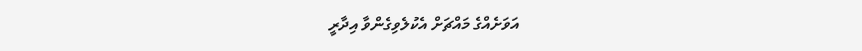އަވަށެއްގެ މައްޗަށް އެކުލެވިގެންވާ އިދާރީ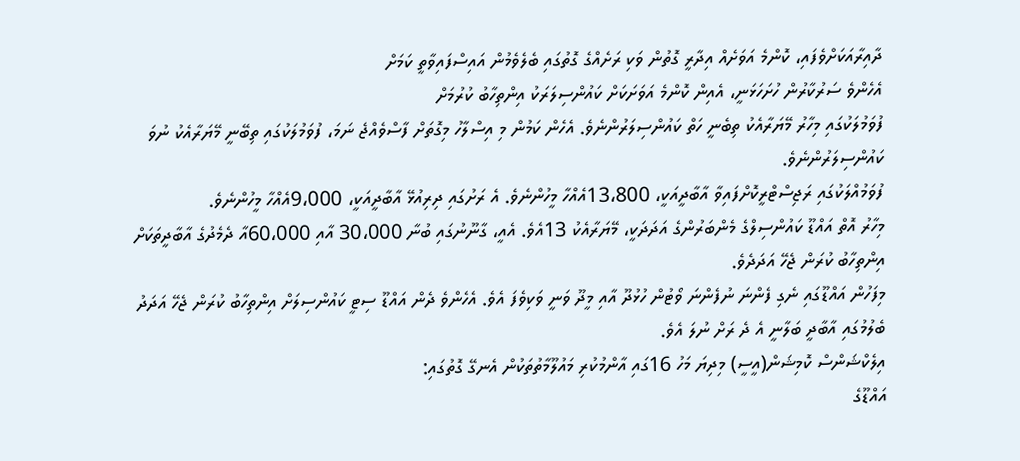ދާއިރާއަކަށްވެފައި، ކޮންމެ އަވަށެއް އިދާރީ ގޮތުން ވަކި ރަށެއްގެ ގޮތުގައި ބެލެވެމުން އައިސްފައިވާތީ ކަމަށް
އެހެންވެ ސަރުކާރުން ހުށަހަޅަނީ، އެއިން ކޮންމެ އަވަށަކަށް ކައުންސިލަރަކު އިންތިހާބު ކުރުމަށް
ފުވަމުލަކުގައި މިހާރު މޭޔަރާއެކު ތިބެނީ ހަތް ކައުންސިލަރުންނެވެ. އެހެން ކަމުން މި އިސްލާހު މިގޮތަށް ފާސްވެއްޖެ ނަމަ، ފުވަމުލަކުގައި ތިބޭނީ މޭޔަރާއެކު ނުވަ ކައުންސިލަރުންނެވެ.
ފުވަމުއްލަކުގައި ރަޖިސްޓްރީކޮށްފައިވާ އާބާދީއަކީ، 13،800އެއްހާ މީހުންނެވެ. އެ ރަށުގައި ދިރިއުޅޭ އާބާދީއަކީ، 9،000އެއްހާ މީހުންނެވެ.
މިހާރު އޮތް އައްޑޫ ކައުންސިލްގެ މެންބަރުންގެ އަދަދަކީ، މޭޔަރާއެކު 13އެވެ. އެއީ، ގާނޫނުގައި ބުނާ 30،000 އާއި 60،000އާ ދެމެދުގެ އާބާދީތަކަށް އިންތިހާބު ކުރަން ޖެހޭ އަދަދެވެ.
މިފަހުން އައްޑޫގައި ނެގި ފެންނަ ނުފެންނަ ވޯޓުން ހުޅުދޫ އާއި މީދޫ ވަނީ ވަކިވެފަ އެވެ. އެހެންވެ ދެން އައްޑޫ ސިޓީ ކައުންސިލަށް އިންތިހާބު ކުރަން ޖެހޭ އަދަދު ބެލުމުގައި އާބާދީ ބަލާނީ އެ ދެ ރަށް ނުލަ އެވެ.
އިލެކްޝަންސް ކޮމިޝަން(އީސީ) މިދިޔަ މަހު 16ގައި އާންމުކުރި މައުލޫމާތުތަކުން އެނގޭ ގޮތުގައި:
އައްޑޫގެ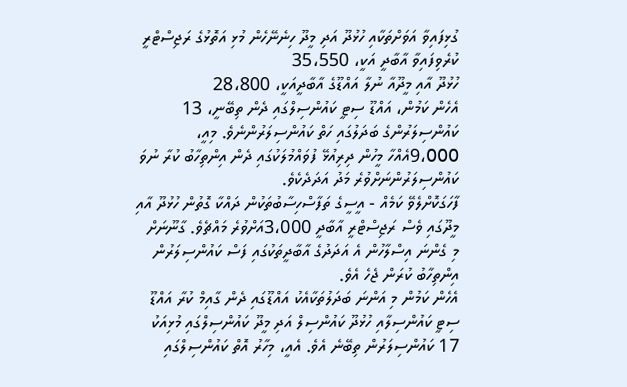ގުޅިފައިވާ އަވަށްތަކާއި ހުޅުދޫ އަދި މީދޫ ހިނެނޭހެން މުޅި އަތޮޅުގެ ރަޖިސްޓްރީ ކުރެވިފައިވާ އާބާދީ އަކީ، 35،550
ހުޅުދޫ އާއި މީދޫއާ ނުލާ އައްޑޫގެ އާބާދީއަކީ، 28،800
އެހެން ކަމުން، އައްޑޫ ސިޓީ ކައުންސިލްގައި ދެން ތިބޭނީ، 13 ކައުންސިލަރުންގެ ބަދަލުގައި ހަތް ކައުންސިލަރުންނެވެ. މިއީ، 9،000އެއްހާ މީހުން ދިރިއުޅޭ ފުވައްމުލަކުގައި ދެން އިންތިހާބު ކުރާ ނުވަ ކައުންސިލަރުންނަށްވުރެ މަދު އަދަދެކެވެ.
ފާހަގަކޮށްލެވޭ ކަމެއް - އީސީގެ ތަފާސްހިސާބުތަކުން ދައްކާ ގޮތުން ހުޅުދޫ އާއި މީދޫގައި ވެސް ރަޖިސްޓްރީ އާބާދީ 3،000އަށްވުރެ މައްޗެވެ. ގާނޫނަށް މި ގެންނަ އިސްލާހުން އެ އަދަދުގެ އާބާދީތަކުގައި ފަސް ކައުންސިލަރުން އިންތިހާބު ކުރަން ޖެހެ އެވެ.
އެހެން ކަމުން މި އަންނަ ބަދަލުތަކާއެކު އައްޑޫގައި ދެން ގާއިމް ކުރާ އައްޑޫ ސިޓީ ކައުންސިލާއި ހުޅުދޫ ކައުންސިލް އަދި މީދޫ ކައުންސިލްގައި މުޅިއަކު 17 ކައުންސިލަރުން ތިބޭނެ އެވެ. އެއީ، މިހާރު އޮތް ކައުންސިލްގައި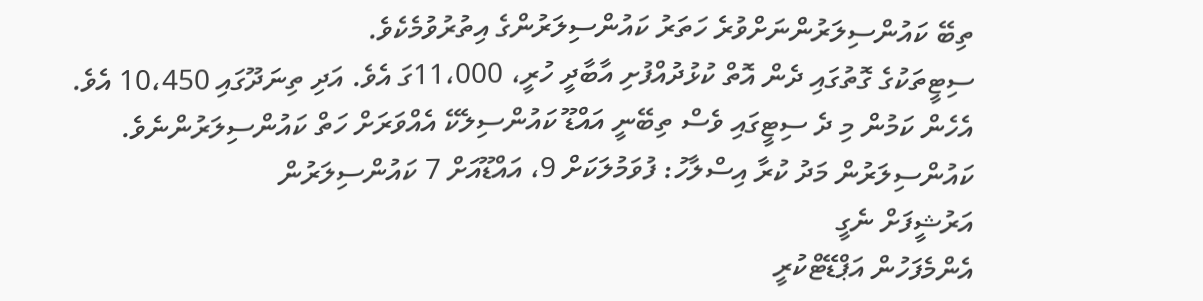ތިބޭ ކައުންސިލަރުންނަށްވުރެ ހަތަރު ކައުންސިލަރުންގެ އިތުރުވުމެކެވެ.
ސިޓީތަކުގެ ގޮތުގައި ދެން އޮތް ކުޅުދުއްފުށި އާބާދީ ހުރީ، 11،000ގަ އެވެ. އަދި ތިނަދޫގައި 10،450 އެވެ. އެހެން ކަމުން މި ދެ ސިޓީގައި ވެސް ތިބޭނީ އައްޑޫ ކައުންސިލެކޭ އެއްވަރަށް ހަތް ކައުންސިލަރުންނެވެ.
ކައުންސިލަރުން މަދު ކުރާ އިސްލާހު: ފުވަމުލަކަށް 9، އައްޑޫއަށް 7 ކައުންސިލަރުން
އަރުޝީފަށް ނެގީ
އެންމެފަހުން އަޕްޑޭޓްކުރީ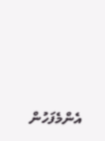އެންމެފަހުން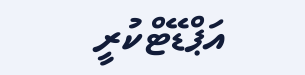އަޕްޑޭޓްކުރީ